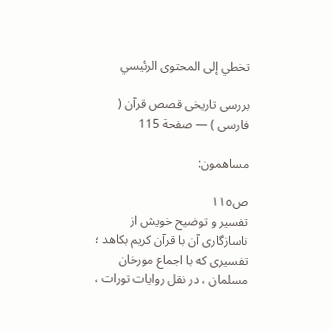تخطي إلى المحتوى الرئيسي

بررسى تاريخى قصص قرآن ( فارسى ) — صفحة 115

مساهمون:

ص١١٥
تفسير و توضيح خويش از ناسازگارى آن با قرآن كريم بكاهد ؛ تفسيرى كه با اجماع مورخان مسلمان ، در نقل روايات تورات ،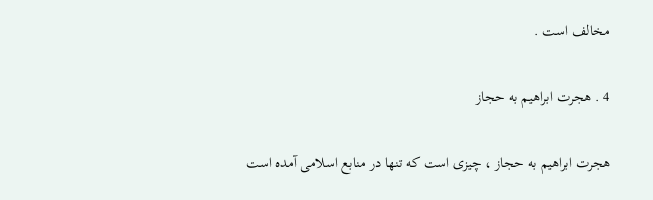مخالف است .

4 . هجرت ابراهيم به حجاز

هجرت ابراهيم به حجاز ، چيزى است كه تنها در منابع اسلامى آمده است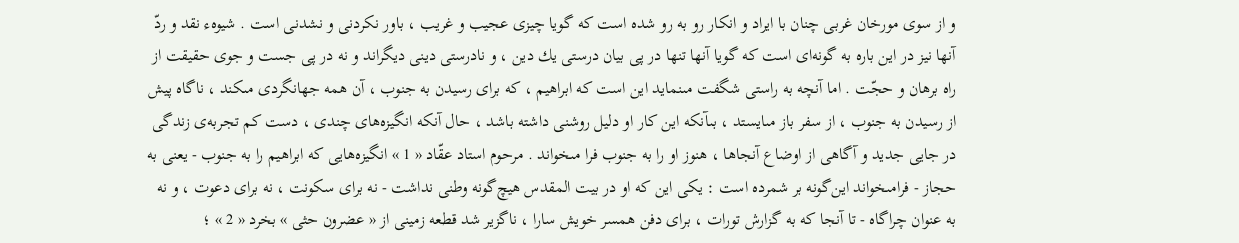و از سوى مورخان غربى چنان با ايراد و انكار رو به رو شده است كه گويا چيزى عجيب و غريب ، باور نكردنى و نشدنى است . شيوهء نقد و ردّ آنها نيز در اين باره به گونه‌اى است كه گويا آنها تنها در پى بيان درستى يك دين ، و نادرستى دينى ديگراند و نه در پى جست و جوى حقيقت از راه برهان و حجّت . اما آنچه به راستى شگفت مىنمايد اين است كه ابراهيم ، كه براى رسيدن به جنوب ، آن همه جهانگردى مىكند ، ناگاه پيش از رسيدن به جنوب ، از سفر باز مىايستد ، بىآنكه اين كار او دليل روشنى داشته باشد ، حال آنكه انگيزه‌هاى چندى ، دست كم تجربه‌ى زندگى در جايى جديد و آگاهى از اوضاع آنجاها ، هنوز او را به جنوب فرا مىخواند . مرحوم استاد عقّاد « 1 » انگيزه‌هايى كه ابراهيم را به جنوب - يعنى به حجاز - فرامىخواند اين‌گونه بر شمرده است : يكى اين كه او در بيت المقدس هيچ‌گونه وطنى نداشت - نه براى سكونت ، نه براى دعوت ، و نه به عنوان چراگاه - تا آنجا كه به گزارش تورات ، براى دفن همسر خويش سارا ، ناگزير شد قطعه زمينى از « عضرون حثى » بخرد « 2 » ؛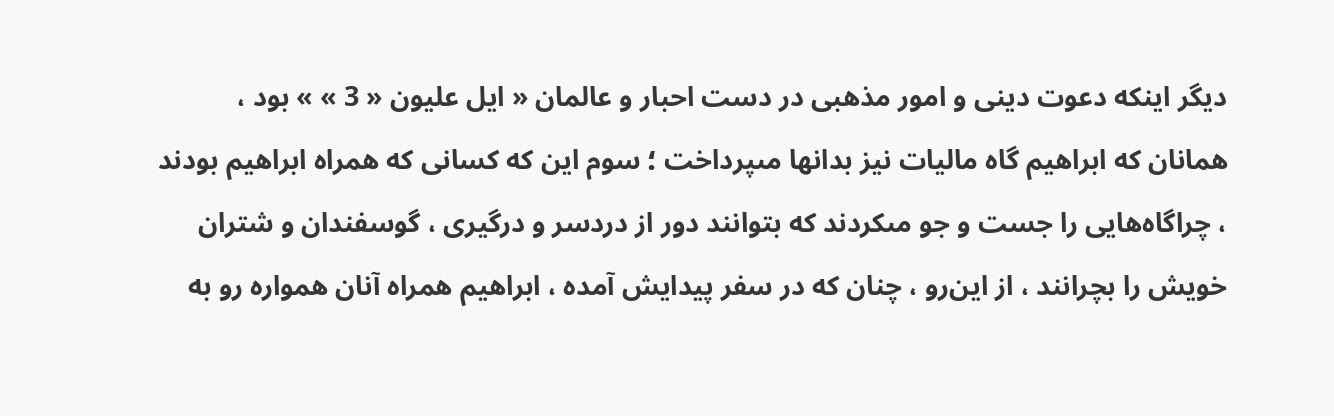ديگر اينكه دعوت دينى و امور مذهبى در دست احبار و عالمان « ايل عليون « 3 » » بود ، همانان كه ابراهيم گاه ماليات نيز بدانها مىپرداخت ؛ سوم اين كه كسانى كه همراه ابراهيم بودند ، چراگاه‌هايى را جست و جو مىكردند كه بتوانند دور از دردسر و درگيرى ، گوسفندان و شتران خويش را بچرانند ، از اين‌رو ، چنان كه در سفر پيدايش آمده ، ابراهيم همراه آنان همواره رو به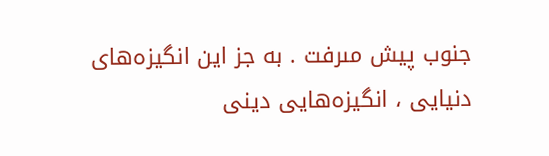جنوب پيش مىرفت . به جز اين انگيزه‌هاى دنيايى ، انگيزه‌هايى دينى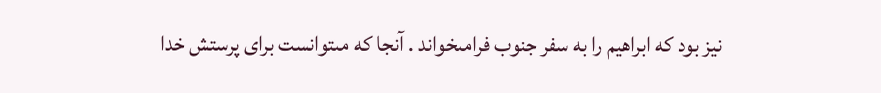نيز بود كه ابراهيم را به سفر جنوب فرامىخواند . آنجا كه مىتوانست براى پرستش خدا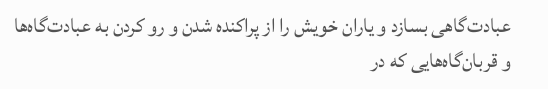عبادت‌گاهى بسازد و ياران خويش را از پراكنده شدن و رو كردن به عبادت‌گاه‌ها و قربان‌گاه‌هايى كه در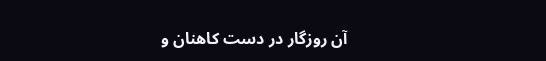آن روزگار در دست كاهنان و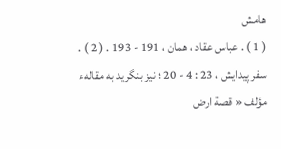هامش
( 1 ) . عباس عقاد ، همان ، 191 - 193 . ( 2 ) . سفر پيدايش ، 23 : 4 - 20 ؛ نيز بنگريد به مقالهء مؤلف « قصة ارض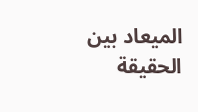الميعاد بين الحقيقة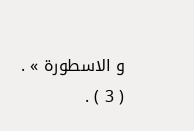و الاسطورة » . ( 3 ) .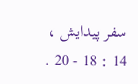سفر پيدايش ، 14 : 18 - 20 .